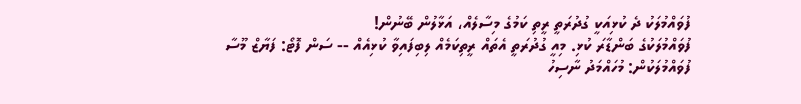ފުވައްމުލަކު ދެ ކުޅިއަކީ ގުދުރަތީ ރީތި ކަމުގެ މިސާލެއް، އަޅާލުން ބޭނުން!
ފުވައްމުލަކުގެ ބަންޑާރަ ކުޅި. މިއީ ގުދުރަތީ އެތައް ރީތިކަމެއް ލިބިފައިވާ ކުޅިއެއް -- ސަން ފޮޓޯ: ފަޔާޒް މޫސާ
ފުވައްމުލަކުން: މުހައްމަދު ނާސިހު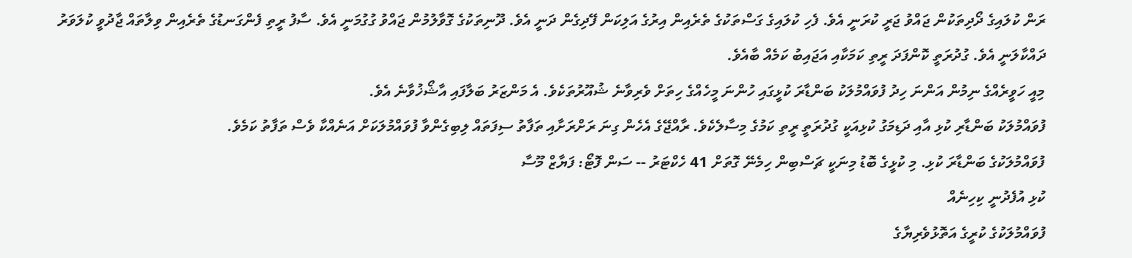ރަން ކުލައިގެ ދޯދިތަކުން ޖައްވު ޖަރީ ކުރަނީ އެވެ. ފެހި ކުލައިގެ ގަސްތަކުގެ ތެރެއިން އިރުގެ އަލިކަން ފޭދިގެން ދަނީ އެވެ. ދޫނިތަކުގެ ގޮވާލުމުން ޖައްވު ގުގުމަނީ އެވެ. ސާފު ރީތި ފެންގަނޑުގެ ތެރެއިން ވިލާތައް ޖާދުވީ ކުލަވަރު ދައްކާލަނީ އެވެ. ގުދުރަތީ ކޮންފަދަ ރީތި ކަމަކާއި އަޖައިބު ކަމެއް ބާއެވެ.
މިއީ ހަވީރެއްގެ ނިމުން އަންނަ ހިދު ފުވައްމުލަކު ބަންޑާރަ ކުޅީގައި ހުންނަ މީހެއްގެ ހިތަށް ވެރިވާނެ ޝުއޫރުތަކެވެ. އެ މަންޒަރު ބަލާފައި އާޝޯޚުވާނެ އެވެ.
ފުވައްމުލަކު ބަންޑާރި ކުޅި އާއި ދަޑިމަގު ކުޅިއަކީ ގުދުރަތީ ރީތި ކަމުގެ މިސާލެކެވެ. ރާއްޖޭގެ އެހެން ގިނަ ރަށްރަށާއި ތަފާތު ސިފަތައް ލިބިގެންވާ ފުވައްމުލަކަށް އަނެއްކާ ވެސް ތަފާތު ކަމެވެ.
ފުވައްމުލަކުގެ ބަންޑާރަ ކުޅި. މި ކުޅީގެ ބޮޑު މިނަކީ ޗަސްބިން ހިމެނޭ ގޮތަށް 41 ހެކްޓަރު -- ސަން ފޮޓޯ: ފަޔާޒް މޫސާ
ކުޅި އުފެދުނީ ކިހިނެއް
ފުވައްމުލަކުގެ ކުރީގެ އަތޮޅުވެރިޔާގެ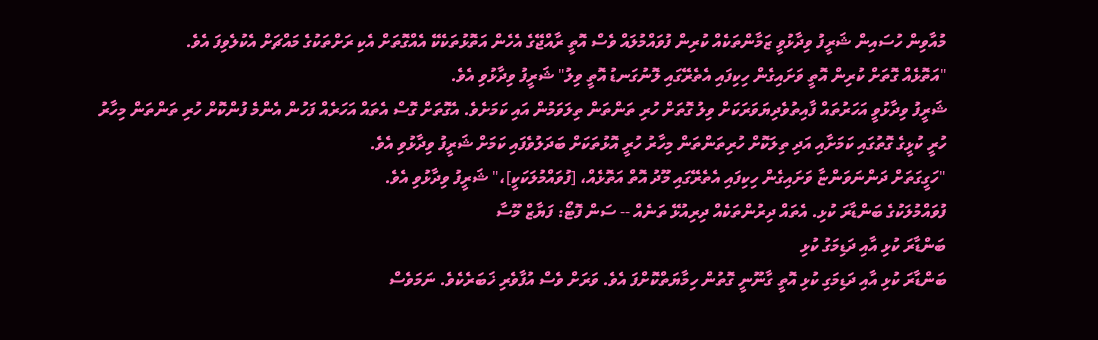މުއާވިން ހުސައިން ޝަރީފު ވިދާޅުވީ ޒަމާންތަކެއް ކުރިން ފުވައްމުލައް ވެސް އޮތީ ރާއްޖޭގެ އެހެން އަތޮޅުތަކެކޭ އެއްގޮތަށް އެކި ރަށްތަކުގެ މައްޗަށް އެކުލެވިފަ އެވެ.
"އަތޮޅެއް ގޮތަށް ކުރިން އޮތީ ވަށައިގެން ހިކިފައި އެތެރޭގައި ލޮނުގަނޑު އޮތީ ވިލު" ޝަރީފު ވިދާޅުވި އެވެ.
ޝަރީފު ވިދާޅުވީ އަހަރުތައް ފާއިތުވެދިޔަވަރަކަށް ވިލު ގޮތަށް ހުރި ތަންތަން ތިލަވަމުން އައި ކަމަށެވެ. އެގޮތަށް ގޮސް އެތައް އަހަރެއް ފަހުން އެންމެ ފުންކޮށް ހުރި ތަންތަން މިހާރު ހުރީ ކުޅީގެ ގޮތުގައި ކަމަށާއި އަދި ތިލަކޮށް ހުރިތަންތަން މިހާރު ހުރީ އޮޅުތަކަށް ބަދަލުވެފައި ކަމަށް ޝަރީފު ވިދާޅުވި އެވެ.
"ހަގީގަތަށް ދަންނަވަންޏާ ވަށައިގެން ހިކިފައި އެތެރޭގައި މޫދު އޮތް އަތޮޅެއް، [ފުވައްމުލަކަކީ]،" ޝަރީފު ވިދާޅުވި އެވެ.
ފުވައްމުލަކުގެ ބަންޑާރަ ކުޅި. އެތައް ދިރުންތަކެއް ދިރިއުޅޭ ތަނެއް -- ސަން ފޮޓޯ: ފަޔާޒް މޫސާ
ބަންޑާރަ ކުޅި އާއި ދަޑިމަގު ކުޅި
ބަންޑާރަ ކުޅި އާއި ދަޑިމަގި ކުޅި އޮތީ ގާނޫނީ ގޮތުން ހިމާޔަތްކޮށްފަ އެވެ. ވަރަށް ވެސް އުފާވެރި ޚަބަރެކެވެ. ނަމަވެސް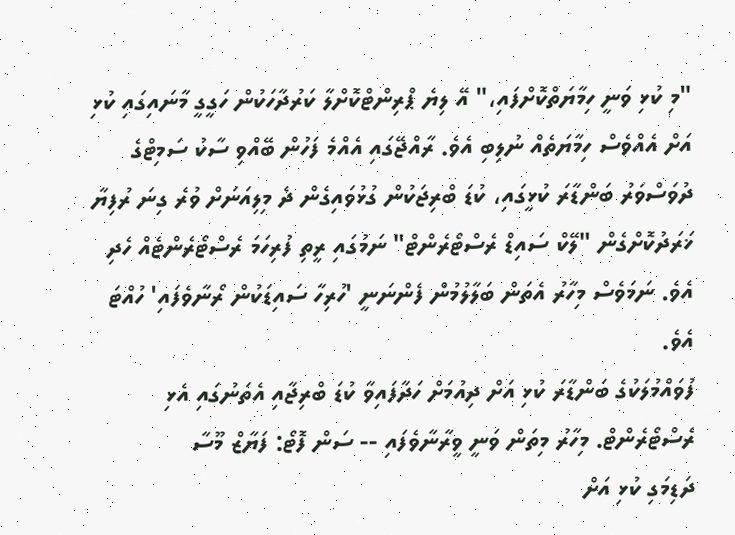"މި ކުޅި ވަނީ ހިމާޔަތްކޮށްފައި،" އޭ ލިޔެ ޕްރިންޓްކޮށްލާ ކަރުދާހަކުން ހަގީގީ މާނައިގައި ކުޅި އަށް އެއްވެސް ހިމާޔަތެއް ނުލިބި އެވެ. ރާއްޖޭގައި އެއްމެ ފަހުން ބޭއްވި ސާކު ސަމިޓްގެ ދުވަސްވަރު ބަންޑާރަ ކުޅީގައި، ކުޑަ ބްރިޖަކުން ގުޅުވައިގެން ދެ މިލިއަނަށް ވުރެ ގިނަ ރުފިޔާ ޚަރަދުކޮށްގެން "ލޭކް ސައިޑް ރެސްޓޯރެންޓް" ނަމުގައި ރީތި ފުރިހަމަ ރެސްޓޯރެންޓެއް ހެދި އެވެ. ނަމަވެސް މިހާރު އެތަން ބަލާލުމުން ފެންނަނީ 'ހުރިހާ ސައިޑަކުން ރޯނާވެފައި' ހުއްޓަ އެވެ.
ފުވައްމުލަކުގެ ބަންޑާރަ ކުޅި އަށް ދިއުމަށް ހަދާފައިވާ ކުޑަ ބްރިޖާއި އެތަނުގައި އެޅި ރެސްޓޯރެންޓް. މިހާރު މިތަން ވަނީ ވީރާނާވެފައި -- ސަން ފޮޓޯ: ފަޔާޒް މޫސާ
ދަޑިމަގި ކުޅި އަށް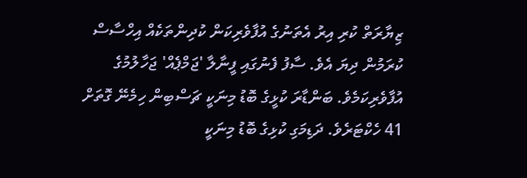ޒިޔާރަތް ކުރި އިރު އެތަނުގެ އުފާވެރިކަން ކުދިންތަކެއް އިހްސާސް ކުރަމުން ދިޔަ އެވެ. ސާފު ފެނުގައި ފީނާލާ 'ޖަމްޕެއް' ޖަހާލުމުގެ އުފާވެރިކަމެވެ. ބަންޑާރަ ކުޅީގެ ބޮޑު މިނަކީ ޗަސްބިން ހިމެނޭ ގޮތަށް 41 ހެކްޓަރެވެ. ދަޑިމަގި ކުޅިގެ ބޮޑު މިނަކީ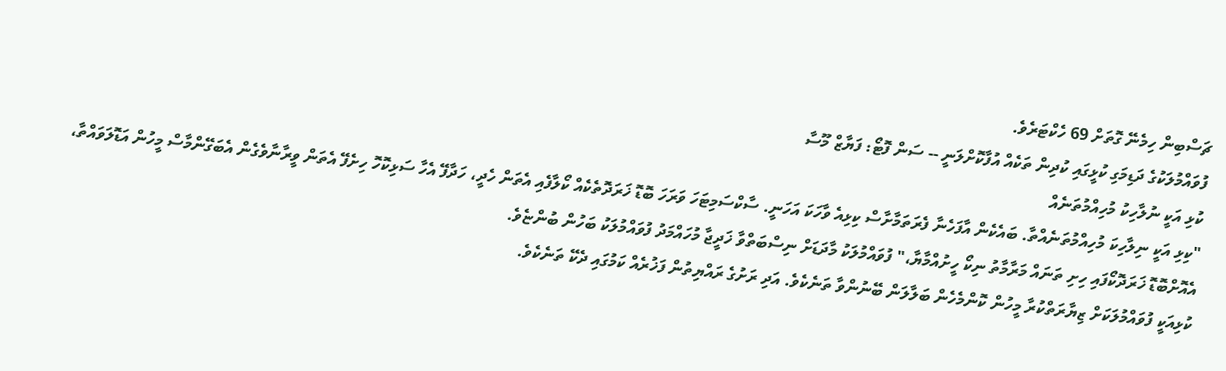ޗަސްބިން ހިމެނޭ ގޮތަށް 69 ހެކްޓަރެވެ.
ފުވައްމުލަކުގެ ދަޑިމަގި ކުޅީގައި ކުދިން ތަކެއް އުފާކޮށްލަނީ -- ސަން ފޮޓޯ: ފަޔާޒް މޫސާ
ކުޅި އަކީ ނުލާހިކު މުހިއްމުތަނެއް
"ކިޅި އަކީ ނިލާހިކަ މުހިއްމުތަނެއްތާ. ބައެކެން އާފަހެނާ ފެރަތަމާށާސް ކިޅިއެ ވާހަކަ އަހަނީ. ސާކްސަމިޓަހަ ވަރަހަ ބޮޑޮ ޚަރަދޮތެކެއް ކޯލާފެއި އެތަން ހެދީ، ހަދާފޭ އެހާ ސަޅިކޮހޮ ހިށެފޭ އެތަން ވީރާނާވެގެން އެބަގޭންމާސް މީހުން އަޑޮލަވައްތާ، އެއޮށްބޮޑޮ ޚަރަދޮކޯފައި ހިށި ތަނައް މަރާމާތު ނިކޯ ހީށުއްމާޔާ،" ފުވައްމުލަކު މާދަޑަށް ނިސްބަތްވާ ޚަދީޖާ މުހައްމަދު ފުވައްމުލަކު ބަހުން ބުންޏެވެ.
ކުޅިއަކީ ފުވައްމުލަކަށް ޒިޔާރަތްކުރާ މީހުން ކޮންމެހެން ބަލާލަން ބޭނުންވާ ތަނެކެވެ. އަދި ރަށުގެ ރައްޔިތުން ފަޚުރެއް ކަމުގައި ދެކޭ ތަނެކެވެ.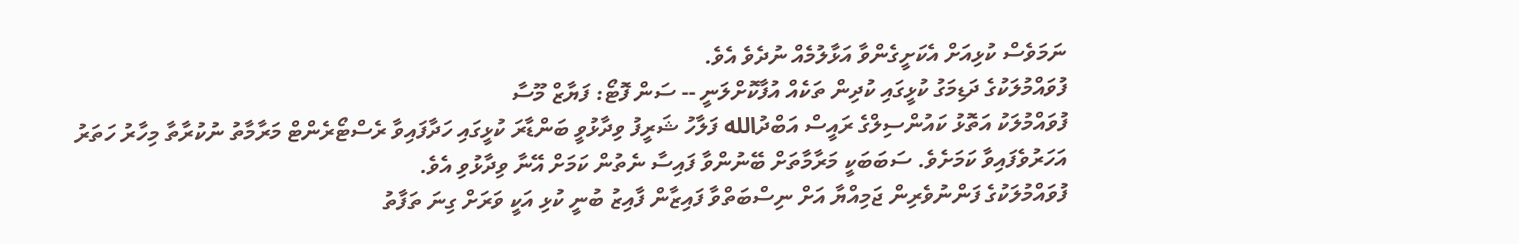ނަމަވެސް ކުޅިއަށް އެކަށީގެންވާ އަޅާލުމެއް ނުދެވެ އެވެ.
ފުވައްމުލަކުގެ ދަޑިމަގު ކުޅީގައި ކުދިން ތަކެއް އުފާކޮށްލަނީ -- ސަން ފޮޓޯ: ފަޔާޒް މޫސާ
ފުވައްމުލަކު އަތޮޅު ކައުންސިލްގެ ރައީސް އަބްދުالله ފަލާހު ޝަރީފު ވިދާޅުވީ ބަންޑާރަ ކުޅީގައި ހަދާފައިވާ ރެސްޓޯރެންޓް މަރާމާތު ނުކުރާތާ މިހާރު ހަތަރު އަހަރުވެފައިވާ ކަމަށެވެ. ސަބަބަކީ މަރާމާތަށް ބޭނުންވާ ފައިސާ ނެތުން ކަމަށް އޭނާ ވިދާޅުވި އެވެ.
ފުވައްމުލަކުގެ ފަންނުވެރިން ޖަމިއްޔާ އަށް ނިސްބަތްވާ ފައިޒާން ފާއިޒު ބުނީ ކުޅި އަކީ ވަރަށް ގިނަ ތަފާތު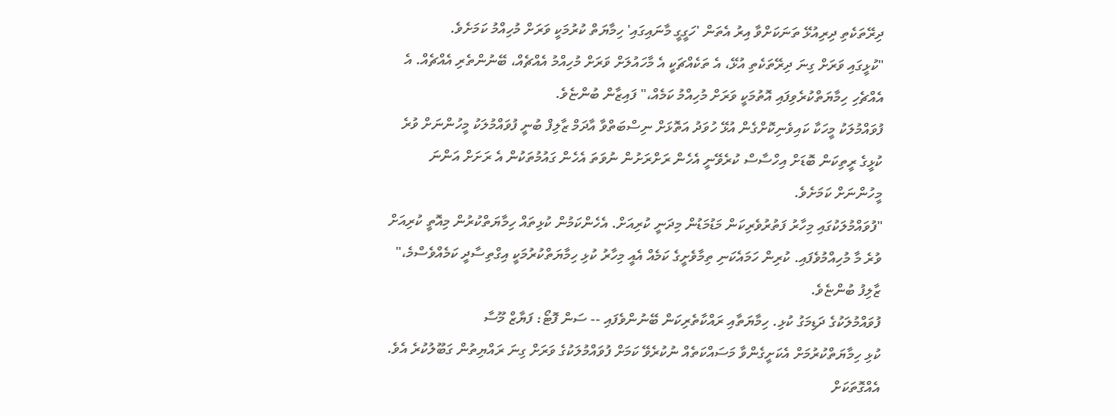ދިރޭތަކެތި ދިރިއުޅޭ ތަނަކަށްވާ އިރު އެތަން 'ހަގީގީ މާނައިގައި' ހިމާޔަތް ކުރުމަކީ ވަރަށް މުހިއްމު ކަމަށެވެ.
"ކުޅީގައި ވަރަށް ގިނަ ދިރޭތަކެތި އުޅޭ، އެ ތަކެއްޗަކީ އެ މާހައުލަށް ވަރަށް މުހިއްމު އެއްޗެއް، ބޭނުންތެރި އެއްޗެއް. އެ އެއްޗެހި ހިމާޔަތްކުރެވިފައި އޮތުމަކީ ވަރަށް މުހިއްމު ކަމެއް،" ފައިޒާން ބުންޏެވެ.
ފުވައްމުލަކު މީހަކާ ކައިވެނިކޮށްގެން އުޅޭ ހުވަދު އަތޮޅަށް ނިސްބަތްވާ އާދަމް ޒާލިފް ބުނީ ފުވައްމުލަކު މީހުންނަށް ވުރެ ކުޅީގެ ރީތިކަން ބޮޑަށް އިހްސާސް ކުރެވޭނީ އެހެން ރަށްރަށުން ނުވަތަ އެހެން ގައުމުތަކުން އެ ރަށަށް އަންނަ މީހުންނަށް ކަމަށެވެ.
"ފުވައްމުލަކުގައި މިހާރު ފަތުރުވެރިކަން މަޑުމަޑުން މިދަނީ ކުރިއަށް. އެހެންކަމުން ކުޅިތައް ހިމާޔަތްކުރުން މިއޮތީ ކުރިއަށް ވުރެ މާ މުހިއްމުވެފައި. ކުރިން ހަމައެކަނި ތިމާވެށީގެ ކަމެއް އެއީ މިހާރު ކުޅި ހިމާޔަތްކުރުމަކީ އިގްތިސާދީ ކަމެއްވެސްމެ،" ޒާލިފު ބުންޏެވެ.
ފުވައްމުލަކުގެ ދަޑިމަގު ކުޅި. ހިމާޔަތާއި ރައްކާތެރިކަން ބޭނުންވެފައި -- ސަން ފޮޓޯ: ފަޔާޒް މޫސާ
ކުޅި ހިމާޔަތްކުރުމަށް އެކަށީގެންވާ މަސައްކަތެއް ނުކުރެވޭ ކަމަށް ފުވައްމުލަކުގެ ވަރަށް ގިނަ ރައްޔިތުން ގަބޫލުކުރެ އެވެ.
އެއްގޮތަކަށް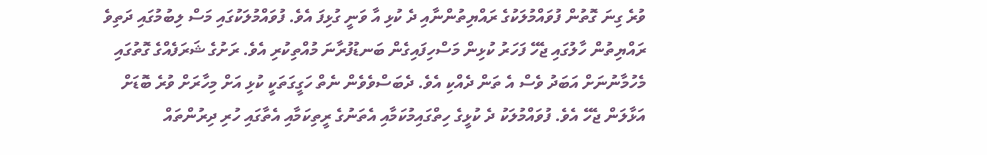ވުރެ ގިނަ ގޮތުން ފުވައްމުލަކުގެ ރައްޔިތުންނާއި ދެ ކުޅި އާ ވަނީ ގުޅިފަ އެވެ. ފުވައްމުލަކުގައި މަސް ލިބުމުގައި ދަތިވެ ރައްޔިތުން ހާލުގައި ޖެހޭ ފަހަރު ކުޅިން މަސްހިފައިގެން ބަނޑުފުރާނަ މުއްތިކުރި އެވެ. ރަށުގެ ޝަރަފެއްގެ ގޮތުގައި މެހުމާނުނަށް އަބަދު ވެސް އެ ތަން ދެއްކި އެވެ. ދެބަސްވެވެން ނެތް ހަގީގަތަކީ ކުޅި އަށް މިހާރަށް ވުރެ ބޮޑަށް އަޅާލަން ޖެހޭ އެވެ. ފުވައްމުލަކު ދެ ކުޅީގެ ހިތްގައިމުކަމާއި އެތަނުގެ ރީތިކަމާއި އެތާގައި ހުރި ދިރުންތައް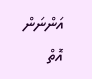އަންނަން އޮތް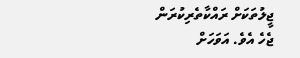ޖީލުތަކަށް ރައްކާތެރިކުރަން ޖެހެ އެވެ. އަވަހަށް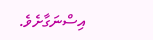އިސްނަގާށެވެ.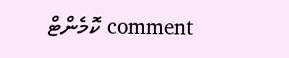comment ކޮމެންޓް